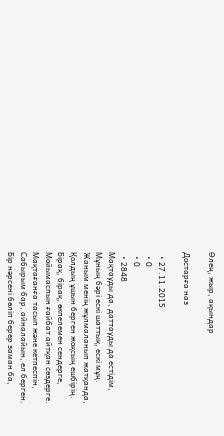Өлең, жыр, ақындар

Достарға наз

  • 27.11.2015
  • 0
  • 0
  • 2848
Мақтауды да, даттауды да естідім,
Мұның бәрі ескі шаттық, ескі мұң.
Жаным менің жұлмаланып жатқанда,
Қолдың ұшын берген жоқсың ешбірің.
Бірақ, бірақ, өкпелемен сендерге,
Мойымаспын ғайбат айтқан сөздерге.
Мақтағанға тасып және кетпеспін,
Сабырым бар, айналайын, ел берген.
Бір нәрсені бөліп берер заман ба,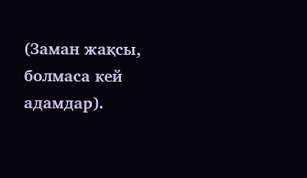(Заман жақсы, болмаса кей адамдар).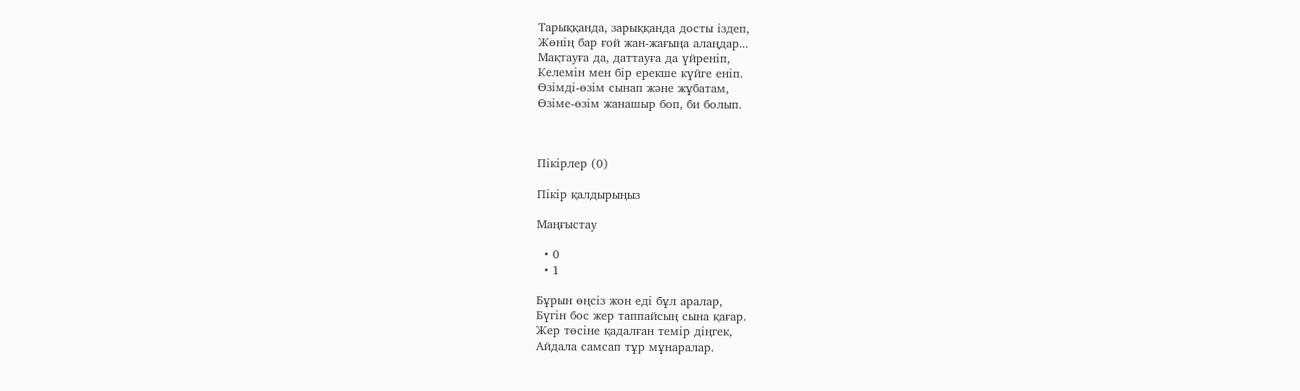Тарыққанда, зарыққанда досты іздеп,
Жөнің бар ғой жан-жағыңа алаңдар...
Мақтауға да, даттауға да үйреніп,
Келемін мен бір ерекше күйге еніп.
Өзімді-өзім сынап және жұбатам,
Өзіме-өзім жанашыр боп, би болып.



Пікірлер (0)

Пікір қалдырыңыз

Маңғыстау

  • 0
  • 1

Бұрын өңсіз жон еді бұл аралар,
Бүгін бос жер таппайсың сына қағар.
Жер төсіне қадалған темір діңгек,
Айдала самсап тұр мұнаралар.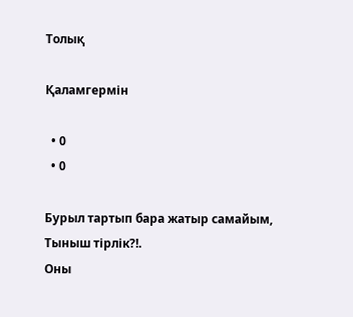Толық

Қаламгермін

  • 0
  • 0

Бурыл тартып бара жатыр самайым,
Тыныш тірлік?!.
Оны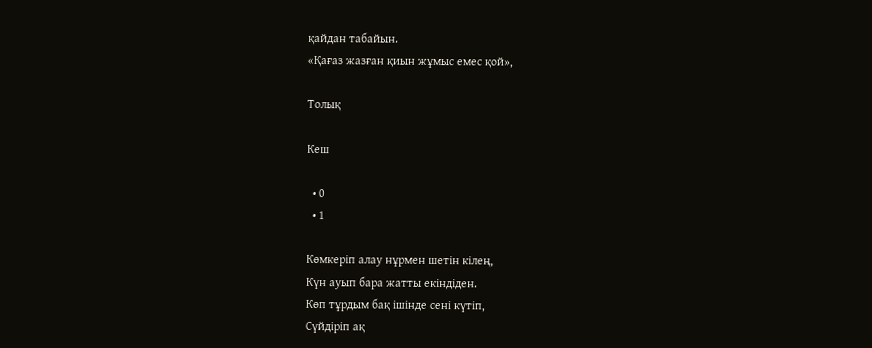қайдан табайын.
«Қағаз жазған қиын жұмыс емес қой»,

Толық

Кеш

  • 0
  • 1

Көмкеріп алау нұрмен шетін кілең,
Күн ауып бара жатты екіндіден.
Көп тұрдым бақ ішінде сені күтіп,
Сүйдіріп ақ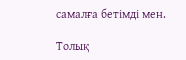самалға бетімді мен.

Толық